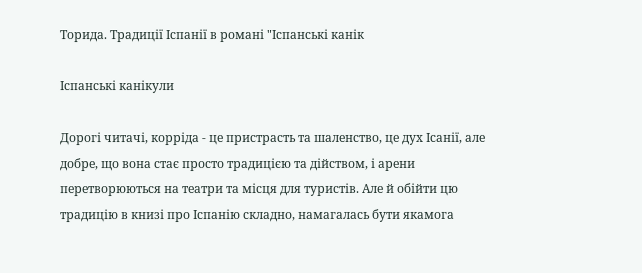Торида. Традиції Іспанії в романі "Іспанські канік

Іспанські канікули

Дорогі читачі, корріда - це пристрасть та шаленство, це дух Ісанії, але добре, що вона стає просто традицією та дійством, і арени перетворюються на театри та місця для туристів. Але й обійти цю традицію в книзі про Іспанію складно, намагалась бути якамога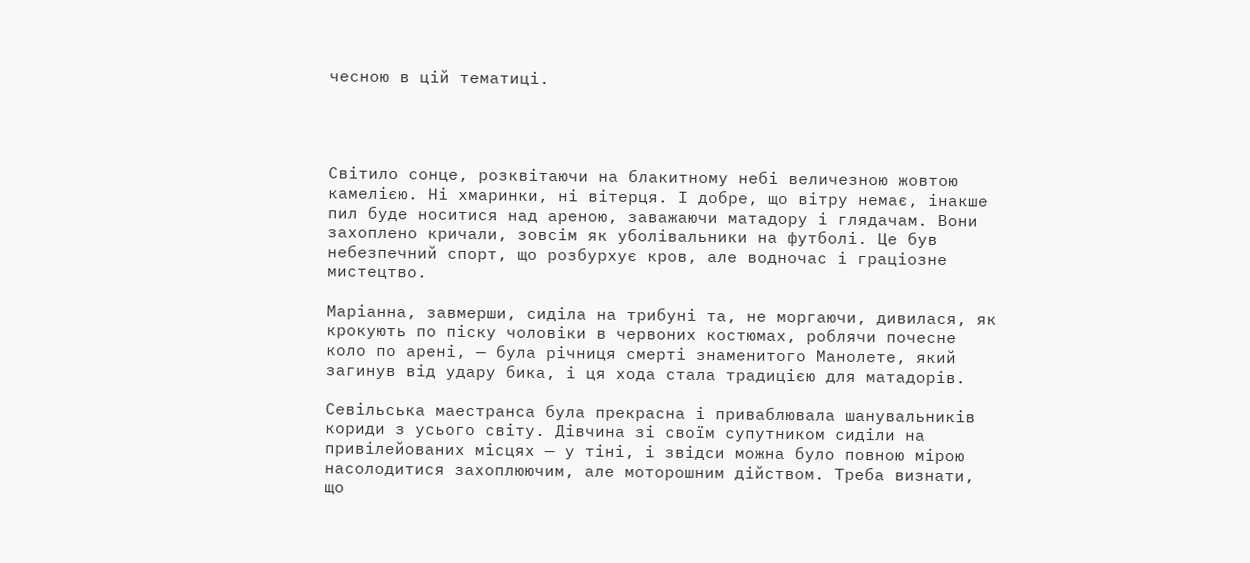чесною в цій тематиці.




Світило сонце, розквітаючи на блакитному небі величезною жовтою камелією. Ні хмаринки, ні вітерця. І добре, що вітру немає, інакше пил буде носитися над ареною, заважаючи матадору і глядачам. Вони захоплено кричали, зовсім як уболівальники на футболі. Це був небезпечний спорт, що розбурхує кров, але водночас і граціозне мистецтво.

Маріанна, завмерши, сиділа на трибуні та, не моргаючи, дивилася, як крокують по піску чоловіки в червоних костюмах, роблячи почесне коло по арені, — була річниця смерті знаменитого Манолете, який загинув від удару бика, і ця хода стала традицією для матадорів.

Севільська маестранса була прекрасна і приваблювала шанувальників кориди з усього світу. Дівчина зі своїм супутником сиділи на привілейованих місцях — у тіні, і звідси можна було повною мірою насолодитися захоплюючим, але моторошним дійством. Треба визнати, що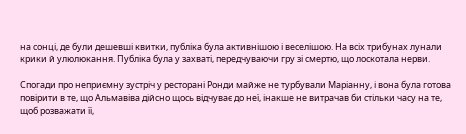на сонці, де були дешевші квитки, публіка була активнішою і веселішою. На всіх трибунах лунали крики й улюлюкання. Публіка була у захваті, передчуваючи гру зі смертю, що лоскотала нерви.

Спогади про неприємну зустріч у ресторані Ронди майже не турбували Маріанну, і вона була готова повірити в те, що Альмавіва дійсно щось відчуває до неї, інакше не витрачав би стільки часу на те, щоб розважати її,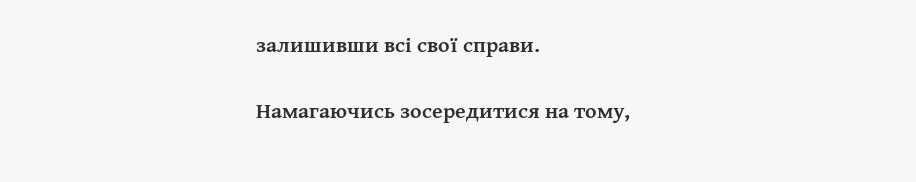залишивши всі свої справи.

Намагаючись зосередитися на тому,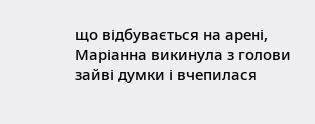що відбувається на арені, Маріанна викинула з голови зайві думки і вчепилася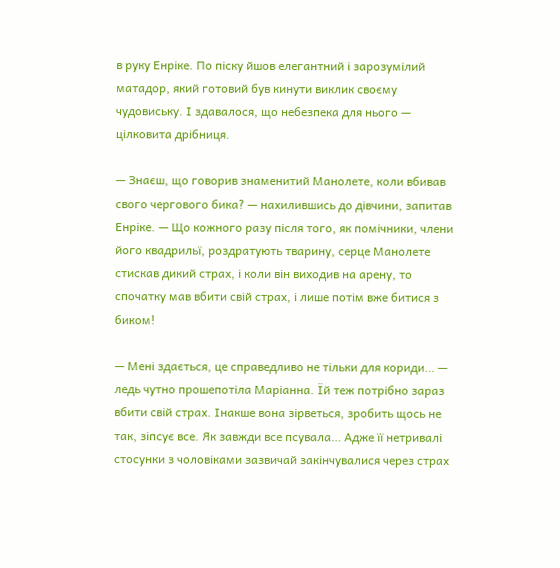в руку Енріке. По піску йшов елегантний і зарозумілий матадор, який готовий був кинути виклик своєму чудовиську. І здавалося, що небезпека для нього — цілковита дрібниця.

— Знаєш, що говорив знаменитий Манолете, коли вбивав свого чергового бика? — нахилившись до дівчини, запитав Енріке. — Що кожного разу після того, як помічники, члени його квадрильї, роздратують тварину, серце Манолете стискав дикий страх, і коли він виходив на арену, то спочатку мав вбити свій страх, і лише потім вже битися з биком!

— Мені здається, це справедливо не тільки для кориди… — ледь чутно прошепотіла Маріанна. Їй теж потрібно зараз вбити свій страх. Інакше вона зірветься, зробить щось не так, зіпсує все. Як завжди все псувала… Адже її нетривалі стосунки з чоловіками зазвичай закінчувалися через страх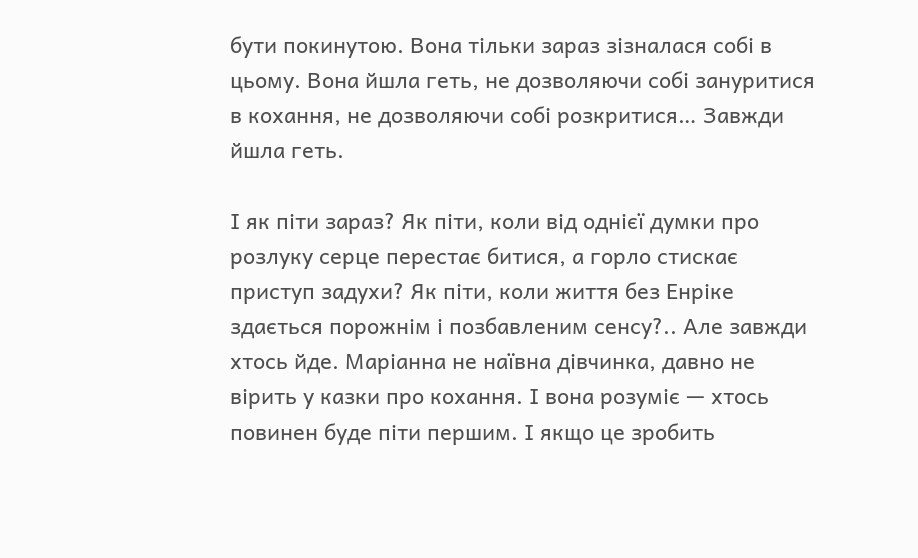бути покинутою. Вона тільки зараз зізналася собі в цьому. Вона йшла геть, не дозволяючи собі зануритися в кохання, не дозволяючи собі розкритися… Завжди йшла геть.

І як піти зараз? Як піти, коли від однієї думки про розлуку серце перестає битися, а горло стискає приступ задухи? Як піти, коли життя без Енріке здається порожнім і позбавленим сенсу?.. Але завжди хтось йде. Маріанна не наївна дівчинка, давно не вірить у казки про кохання. І вона розуміє — хтось повинен буде піти першим. І якщо це зробить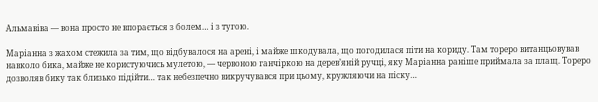Альмавіва — вона просто не впорається з болем… і з тугою.

Маріанна з жахом стежила за тим, що відбувалося на арені, і майже шкодувала, що погодилася піти на кориду. Там тореро витанцьовував навколо бика, майже не користуючись мулетою, — червоною ганчіркою на дерев’яній ручці, яку Маріанна раніше приймала за плащ. Тореро дозволяв бику так близько підійти… так небезпечно викручувався при цьому, кружляючи на піску…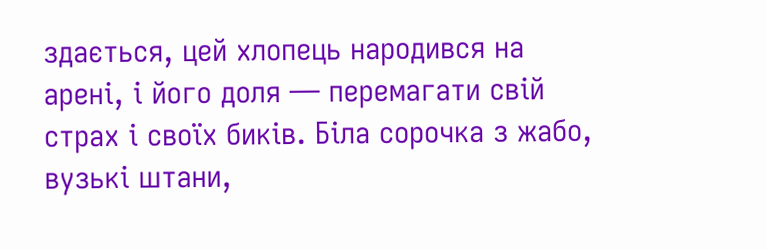здається, цей хлопець народився на арені, і його доля — перемагати свій страх і своїх биків. Біла сорочка з жабо, вузькі штани,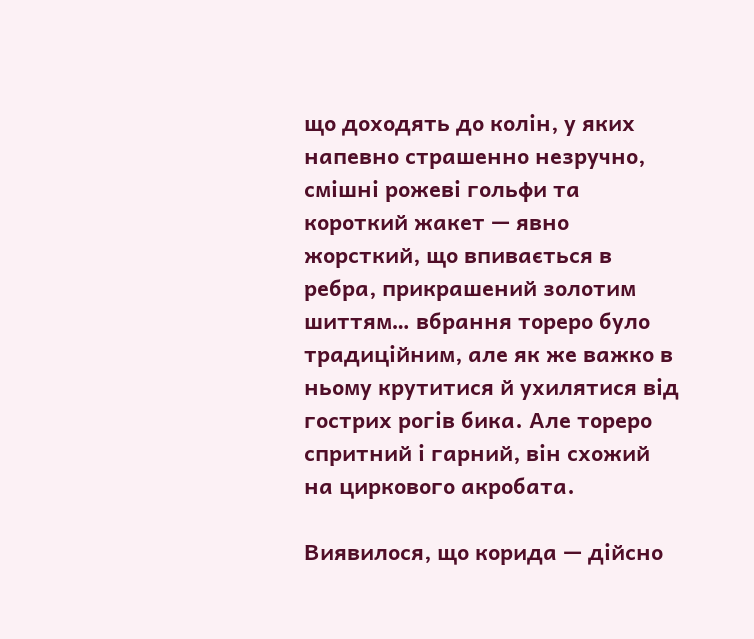що доходять до колін, у яких напевно страшенно незручно, смішні рожеві гольфи та короткий жакет — явно жорсткий, що впивається в ребра, прикрашений золотим шиттям… вбрання тореро було традиційним, але як же важко в ньому крутитися й ухилятися від гострих рогів бика. Але тореро спритний і гарний, він схожий на циркового акробата.

Виявилося, що корида — дійсно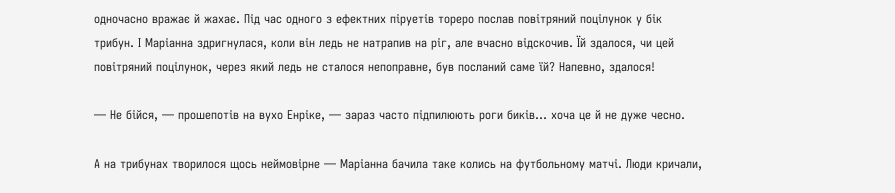одночасно вражає й жахає. Під час одного з ефектних піруетів тореро послав повітряний поцілунок у бік трибун. І Маріанна здригнулася, коли він ледь не натрапив на ріг, але вчасно відскочив. Їй здалося, чи цей повітряний поцілунок, через який ледь не сталося непоправне, був посланий саме їй? Напевно, здалося!

— Не бійся, — прошепотів на вухо Енріке, — зараз часто підпилюють роги биків… хоча це й не дуже чесно.

А на трибунах творилося щось неймовірне — Маріанна бачила таке колись на футбольному матчі. Люди кричали,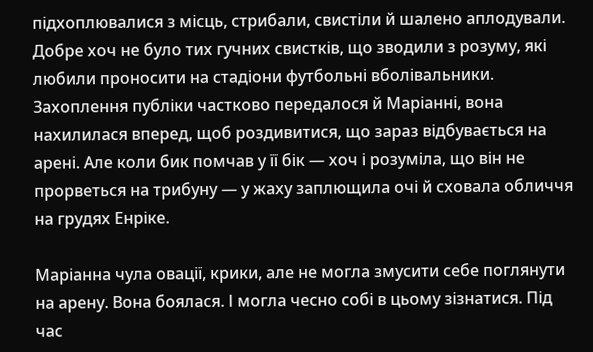підхоплювалися з місць, стрибали, свистіли й шалено аплодували. Добре хоч не було тих гучних свистків, що зводили з розуму, які любили проносити на стадіони футбольні вболівальники. Захоплення публіки частково передалося й Маріанні, вона нахилилася вперед, щоб роздивитися, що зараз відбувається на арені. Але коли бик помчав у її бік — хоч і розуміла, що він не прорветься на трибуну — у жаху заплющила очі й сховала обличчя на грудях Енріке.

Маріанна чула овації, крики, але не могла змусити себе поглянути на арену. Вона боялася. І могла чесно собі в цьому зізнатися. Під час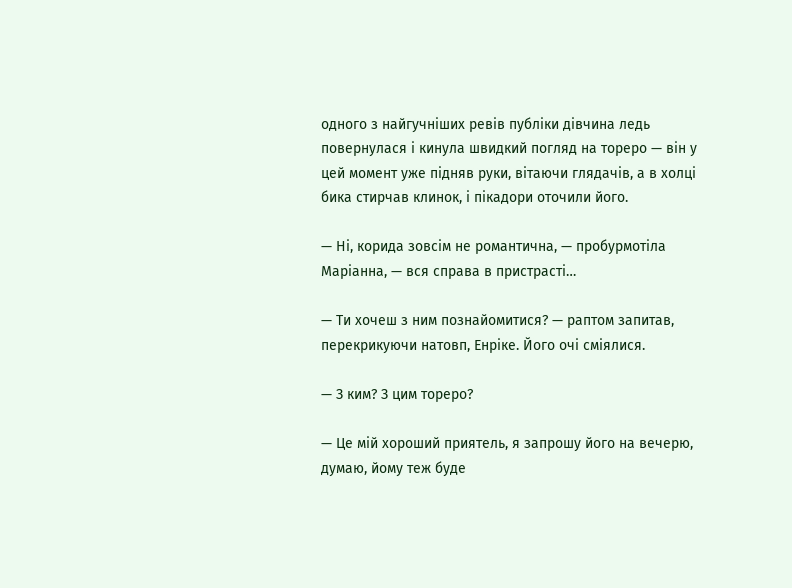одного з найгучніших ревів публіки дівчина ледь повернулася і кинула швидкий погляд на тореро — він у цей момент уже підняв руки, вітаючи глядачів, а в холці бика стирчав клинок, і пікадори оточили його.

— Ні, корида зовсім не романтична, — пробурмотіла Маріанна, — вся справа в пристрасті…

— Ти хочеш з ним познайомитися? — раптом запитав, перекрикуючи натовп, Енріке. Його очі сміялися.

— З ким? З цим тореро?

— Це мій хороший приятель, я запрошу його на вечерю, думаю, йому теж буде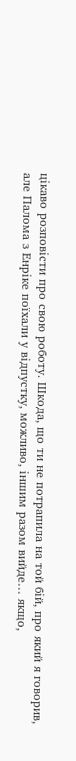цікаво розповісти про свою роботу. Шкода, що ти не потрапила на той бій, про який я говорив, але Палома з Енріке поїхали у відпустку, можливо, іншим разом вийде… якщо,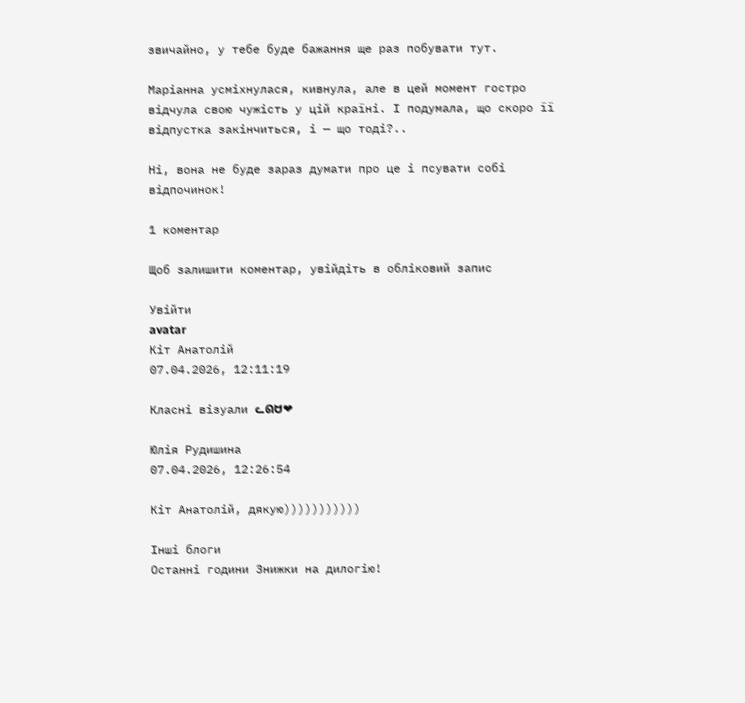звичайно, у тебе буде бажання ще раз побувати тут.

Маріанна усміхнулася, кивнула, але в цей момент гостро відчула свою чужість у цій країні. І подумала, що скоро її відпустка закінчиться, і — що тоді?..

Ні, вона не буде зараз думати про це і псувати собі відпочинок!

1 коментар

Щоб залишити коментар, увійдіть в обліковий запис

Увійти
avatar
Кіт Анатолій
07.04.2026, 12:11:19

Класні візуали ᓚᘏᗢ❤

Юлія Рудишина
07.04.2026, 12:26:54

Кіт Анатолій, дякую)))))))))))

Інші блоги
Останні години Знижки на дилогію!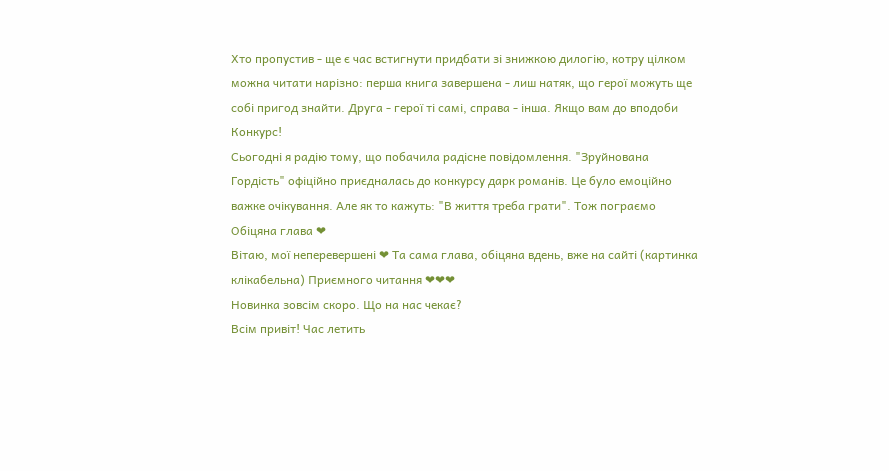Хто пропустив - ще є час встигнути придбати зі знижкою дилогію, котру цілком можна читати нарізно: перша книга завершена - лиш натяк, що герої можуть ще собі пригод знайти. Друга - герої ті самі, справа - інша. Якщо вам до вподоби
Конкурс!
Сьогодні я радію тому, що побачила радісне повідомлення. "Зруйнована Гордість" офіційно приєдналась до конкурсу дарк романів. Це було емоційно важке очікування. Але як то кажуть: "В життя треба грати". Тож пограємо
Обіцяна глава ❤
Вітаю, мої неперевершені ❤ Та сама глава, обіцяна вдень, вже на сайті (картинка клікабельна) Приємного читання ❤❤❤
Новинка зовсім скоро. Що на нас чекає?
Всім привіт! Час летить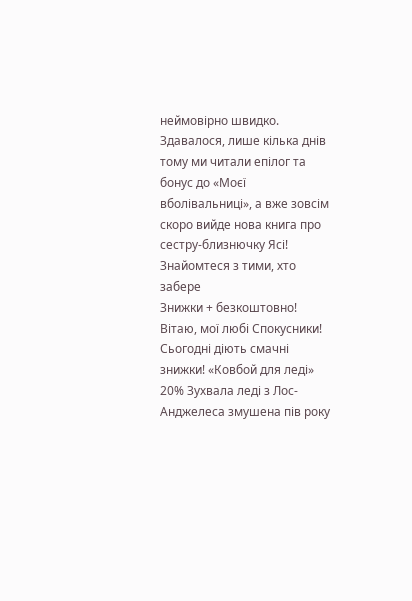неймовірно швидко. Здавалося, лише кілька днів тому ми читали епілог та бонус до «Моєї вболівальниці», а вже зовсім скоро вийде нова книга про сестру-близнючку Ясі! Знайомтеся з тими, хто забере
Знижки + безкоштовно!
Вітаю, мої любі Спокусники! Сьогодні діють смачні знижки! «Ковбой для леді» 20% Зухвала леді з Лос-Анджелеса змушена пів року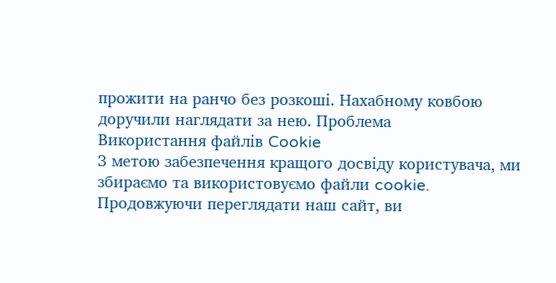прожити на ранчо без розкоші. Нахабному ковбою доручили наглядати за нею. Проблема
Використання файлів Cookie
З метою забезпечення кращого досвіду користувача, ми збираємо та використовуємо файли cookie. Продовжуючи переглядати наш сайт, ви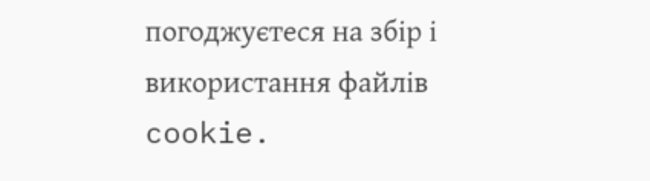погоджуєтеся на збір і використання файлів cookie.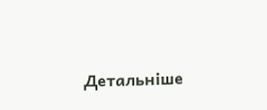Детальніше